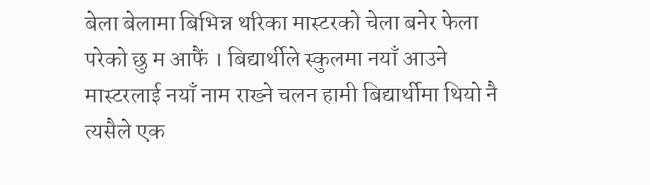बेला बेलामा बिभिन्न थरिका मास्टरको चेला बनेर फेला परेको छु म आफैं । बिद्यार्थीले स्कुलमा नयाँ आउने मास्टरलाई नयाँ नाम राख्ने चलन हामी बिद्यार्थीमा थियो नै त्यसैले एक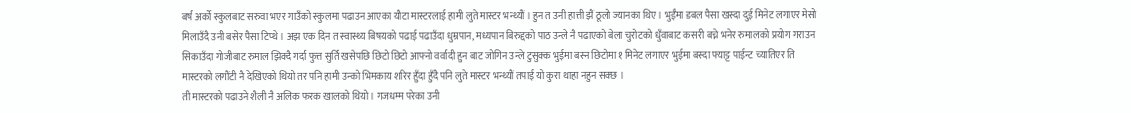बर्ष अर्को स्कुलबाट सरुवा भएर गाउँको स्कुलमा पढाउन आएका यौटा मास्टरलाई हामी लुते मास्टर भन्थ्यौं । हुन त उनी हात्ती झैं ठूलो ज्यानका थिए । भुईँमा डबल पैसा खस्दा दुई मिनेट लगाएर मेसो मिलाउँदै उनी बसेर पैसा टिप्थे । अझ एक दिन त स्वास्थ्य बिषयको पढाई पढाउँदा धुम्रपान, मध्यपान बिरुद्दको पाठ उन्ले नै पढाएको बेला चुरोटको धुँवाबाट कसरी बच्ने भनेर रुमालको प्रयोग गराउन सिकाउँदा गोजीबाट रुमाल झिक्दै गर्दा फुत्त सुर्ति खसेपछि छिटो छिटो आफ्नो वर्वादी हुन बाट जोगिन उन्ले टुसुक्क भुईमा बस्न छिटोमा १ मिनेट लगाएर भुईमा बस्दा फ्याट्ट पाईन्ट च्यातिएर ति मास्टरको लगौंटी नै देखिएको थियो तर पनि हामी उन्को भिमकाय शरिर हुँदा हुँदै पनि लुते मास्टर भन्थ्यौं तपाई यो कुरा थाहा नहुन सक्छ ।
ती मास्टरको पढाउने शैली नै अलिक फरक खालको थियो । गजधम्म परेका उनी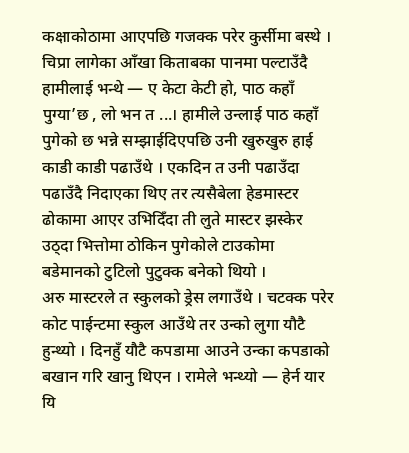कक्षाकोठामा आएपछि गजक्क परेर कुर्सीमा बस्थे । चिप्रा लागेका आँखा किताबका पानमा पल्टाउँदै हामीलाई भन्थे — ए केटा केटी हो, पाठ कहाँ पुग्या’छ , लो भन त ...। हामीले उन्लाई पाठ कहाँ पुगेको छ भन्ने सम्झाईदिएपछि उनी खुरुखुरु हाई काडी काडी पढाउँथे । एकदिन त उनी पढाउँदा पढाउँदै निदाएका थिए तर त्यसैबेला हेडमास्टर ढोकामा आएर उभिदिँदा ती लुते मास्टर झस्केर उठ्दा भित्तोमा ठोकिन पुगेकोले टाउकोमा बडेमानको टुटिलो पुटुक्क बनेको थियो ।
अरु मास्टरले त स्कुलको ड्रेस लगाउँथे । चटक्क परेर कोट पाईन्टमा स्कुल आउँथे तर उन्को लुगा यौटै हुन्थ्यो । दिनहुँ यौटै कपडामा आउने उन्का कपडाको बखान गरि खानु थिएन । रामेले भन्थ्यो — हेर्न यार यि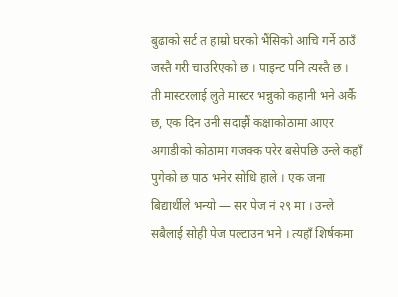बुढाको सर्ट त हाम्रो घरको भैंसिको आचि गर्ने ठाउँ जस्तै गरी चाउरिएको छ । पाइन्ट पनि त्यस्तै छ ।
ती मास्टरलाई लुते मास्टर भन्नुको कहानी भने अर्कै छ, एक दिन उनी सदाझैं कक्षाकोठामा आएर अगाडीको कोठामा गजक्क परेर बसेपछि उन्ले कहाँ पुगेको छ पाठ भनेर सोधि हाले । एक जना बिद्यार्थीले भन्यो — सर पेज नं २९ मा । उन्ले सबैलाई सोही पेज पल्टाउन भने । त्यहाँ शिर्षकमा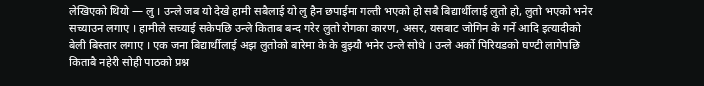लेखिएको थियो — लु । उन्ले जब यो देखे हामी सबैलाई यो लु हैन छपाईमा गल्ती भएको हो सबै बिद्यार्थीलाई लुतो हो, लुतो भएको भनेर सच्याउन लगाए । हामीले सच्याई सकेपछि उन्ले किताब बन्द गरेर लुतो रोगका कारण, असर, यसबाट जोगिन के गर्ने आदि इत्यादीको बेली बिस्तार लगाए । एक जना बिद्यार्थीलाई अझ लुतोको बारेमा के के बुझ्यौ भनेर उन्ले सोधे । उन्ले अर्को पिरियडको घण्टी लागेपछि किताबै नहेरी सोही पाठको प्रश्न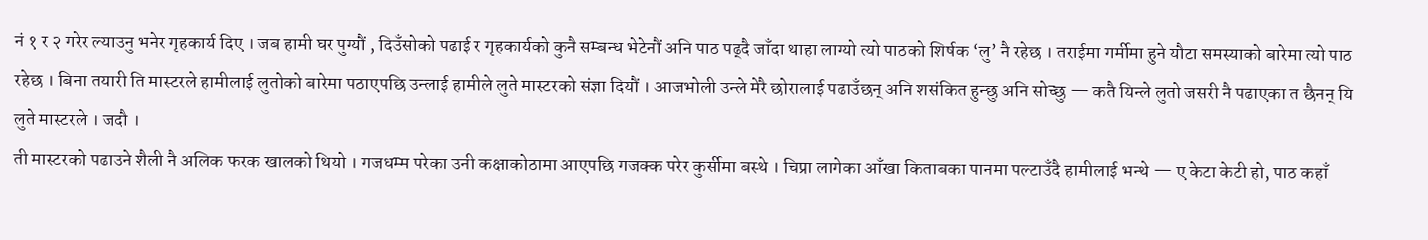नं १ र २ गरेर ल्याउनु भनेर गृहकार्य दिए । जब हामी घर पुग्यौं , दिउँसोको पढाई र गृहकार्यको कुनै सम्बन्ध भेटेनौं अनि पाठ पढ्दै जाँदा थाहा लाग्यो त्यो पाठको शिर्षक ‘लु’ नै रहेछ । तराईमा गर्मीमा हुने यौटा समस्याको बारेमा त्यो पाठ रहेछ । बिना तयारी ति मास्टरले हामीलाई लुतोको बारेमा पठाएपछि उन्लाई हामीले लुते मास्टरको संज्ञा दियौं । आजभोली उन्ले मेरै छोरालाई पढाउँछन् अनि शसंकित हुन्छु अनि सोच्छु — कतै यिन्ले लुतो जसरी नै पढाएका त छैनन् यि लुते मास्टरले । जदौ ।
ती मास्टरको पढाउने शैली नै अलिक फरक खालको थियो । गजधम्म परेका उनी कक्षाकोठामा आएपछि गजक्क परेर कुर्सीमा बस्थे । चिप्रा लागेका आँखा किताबका पानमा पल्टाउँदै हामीलाई भन्थे — ए केटा केटी हो, पाठ कहाँ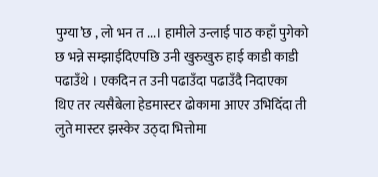पुग्या’छ , लो भन त ...। हामीले उन्लाई पाठ कहाँ पुगेको छ भन्ने सम्झाईदिएपछि उनी खुरुखुरु हाई काडी काडी पढाउँथे । एकदिन त उनी पढाउँदा पढाउँदै निदाएका थिए तर त्यसैबेला हेडमास्टर ढोकामा आएर उभिदिँदा ती लुते मास्टर झस्केर उठ्दा भित्तोमा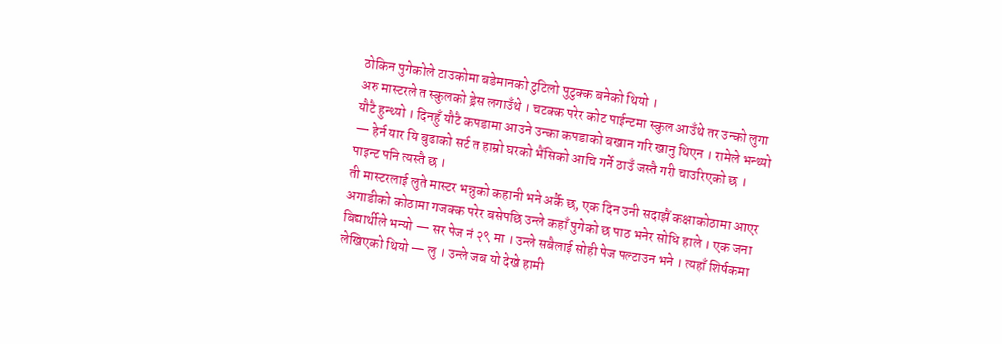ठोकिन पुगेकोले टाउकोमा बडेमानको टुटिलो पुटुक्क बनेको थियो ।
अरु मास्टरले त स्कुलको ड्रेस लगाउँथे । चटक्क परेर कोट पाईन्टमा स्कुल आउँथे तर उन्को लुगा यौटै हुन्थ्यो । दिनहुँ यौटै कपडामा आउने उन्का कपडाको बखान गरि खानु थिएन । रामेले भन्थ्यो — हेर्न यार यि बुढाको सर्ट त हाम्रो घरको भैंसिको आचि गर्ने ठाउँ जस्तै गरी चाउरिएको छ । पाइन्ट पनि त्यस्तै छ ।
ती मास्टरलाई लुते मास्टर भन्नुको कहानी भने अर्कै छ, एक दिन उनी सदाझैं कक्षाकोठामा आएर अगाडीको कोठामा गजक्क परेर बसेपछि उन्ले कहाँ पुगेको छ पाठ भनेर सोधि हाले । एक जना बिद्यार्थीले भन्यो — सर पेज नं २९ मा । उन्ले सबैलाई सोही पेज पल्टाउन भने । त्यहाँ शिर्षकमा लेखिएको थियो — लु । उन्ले जब यो देखे हामी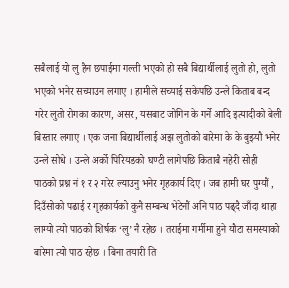सबैलाई यो लु हैन छपाईमा गल्ती भएको हो सबै बिद्यार्थीलाई लुतो हो, लुतो भएको भनेर सच्याउन लगाए । हामीले सच्याई सकेपछि उन्ले किताब बन्द गरेर लुतो रोगका कारण, असर, यसबाट जोगिन के गर्ने आदि इत्यादीको बेली बिस्तार लगाए । एक जना बिद्यार्थीलाई अझ लुतोको बारेमा के के बुझ्यौ भनेर उन्ले सोधे । उन्ले अर्को पिरियडको घण्टी लागेपछि किताबै नहेरी सोही पाठको प्रश्न नं १ र २ गरेर ल्याउनु भनेर गृहकार्य दिए । जब हामी घर पुग्यौं , दिउँसोको पढाई र गृहकार्यको कुनै सम्बन्ध भेटेनौं अनि पाठ पढ्दै जाँदा थाहा लाग्यो त्यो पाठको शिर्षक ‘लु’ नै रहेछ । तराईमा गर्मीमा हुने यौटा समस्याको बारेमा त्यो पाठ रहेछ । बिना तयारी ति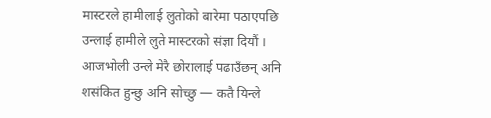मास्टरले हामीलाई लुतोको बारेमा पठाएपछि उन्लाई हामीले लुते मास्टरको संज्ञा दियौं । आजभोली उन्ले मेरै छोरालाई पढाउँछन् अनि शसंकित हुन्छु अनि सोच्छु — कतै यिन्ले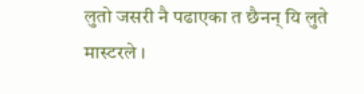लुतो जसरी नै पढाएका त छैनन् यि लुते मास्टरले ।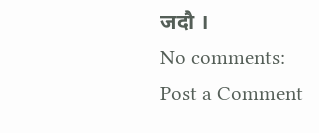जदौ ।
No comments:
Post a Comment